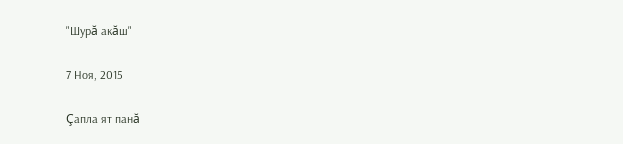"Шурă акăш"

7 Ноя, 2015

Çапла ят панă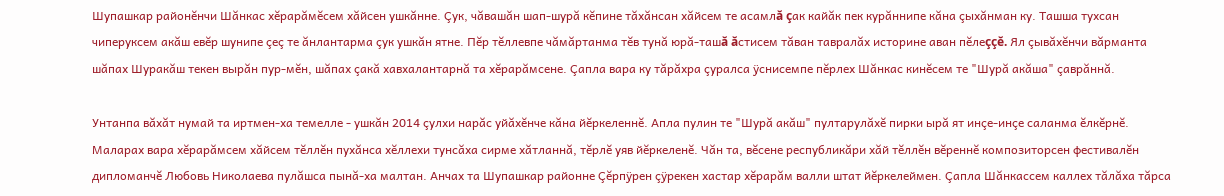Шупашкар районĕнчи Шăнкас хĕрарăмĕсем хăйсен ушкăнне. Çук, чăвашăн шап-шурă кĕпине тăхăнсан хăйсем те асамлă çак кайăк пек курăннипе кăна çыхăнман ку. Ташша тухсан чиперуксем акăш евĕр шунипе çеç те ăнлантарма çук ушкăн ятне. Пĕр тĕллевпе чăмăртанма тĕв тунă юрă-ташă ăстисем тăван тавралăх историне аван пĕлеççĕ. Ял çывăхĕнчи вăрманта шăпах Шуракăш текен вырăн пур-мĕн, шăпах çакă хавхалантарнă та хĕрарăмсене. Çапла вара ку тăрăхра çуралса ÿснисемпе пĕрлех Шăнкас кинĕсем те "Шурă акăша" çаврăннă.

Унтанпа вăхăт нумай та иртмен-ха темелле - ушкăн 2014 çулхи нарăс уйăхĕнче кăна йĕркеленнĕ. Апла пулин те "Шурă акăш" пултарулăхĕ пирки ырă ят инçе-инçе саланма ĕлкĕрнĕ. Маларах вара хĕрарăмсем хăйсем тĕллĕн пухăнса хĕллехи тунсăха сирме хăтланнă, тĕрлĕ уяв йĕркеленĕ. Чăн та, вĕсене республикăри хăй тĕллĕн вĕреннĕ композиторсен фестивалĕн дипломанчĕ Любовь Николаева пулăшса пынă-ха малтан. Анчах та Шупашкар районне Çĕрпÿрен çÿрекен хастар хĕрарăм валли штат йĕркелеймен. Çапла Шăнкассем каллех тăлăха тăрса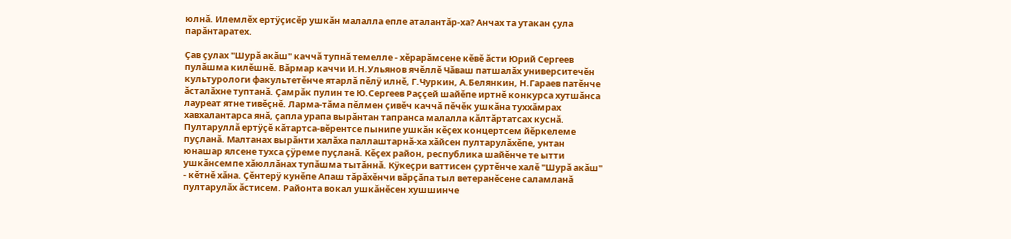юлнă. Илемлĕх ертÿçисĕр ушкăн малалла епле аталантăр-ха? Анчах та утакан çула парăнтаратех.

Çав çулах "Шурă акăш" каччă тупнă темелле - хĕрарăмсене кĕвĕ ăсти Юрий Сергеев пулăшма килĕшнĕ. Вăрмар каччи И.Н.Ульянов ячĕллĕ Чăваш патшалăх университечĕн культурологи факультетĕнче ятарлă пĕлÿ илнĕ, Г.Чуркин, А.Белянкин, Н.Гараев патĕнче ăсталăхне туптанă. Çамрăк пулин те Ю.Сергеев Раççей шайĕпе иртнĕ конкурса хутшăнса лауреат ятне тивĕçнĕ. Ларма-тăма пĕлмен çивĕч каччă пĕчĕк ушкăна туххăмрах хавхалантарса янă, çапла урапа вырăнтан тапранса малалла кăлтăртатсах куснă. Пултаруллă ертÿçĕ кăтартса-вĕрентсе пынипе ушкăн кĕçех концертсем йĕркелеме пуçланă. Малтанах вырăнти халăха паллаштарнă-ха хăйсен пултарулăхĕпе, унтан юнашар ялсене тухса çÿреме пуçланă. Кĕçех район, республика шайĕнче те ытти ушкăнсемпе хăюллăнах тупăшма тытăннă. Кÿкеçри ваттисен çуртĕнче халĕ "Шурă акăш" - кĕтнĕ хăна. Çĕнтерÿ кунĕпе Апаш тăрăхĕнчи вăрçăпа тыл ветеранĕсене саламланă пултарулăх ăстисем. Районта вокал ушкăнĕсен хушшинче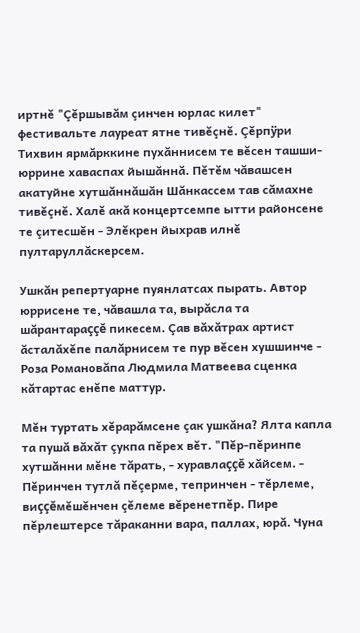иртнĕ "Çĕршывăм çинчен юрлас килет" фестивальте лауреат ятне тивĕçнĕ. Çĕрпÿри Тихвин ярмăрккине пухăннисем те вĕсен ташши-юррине хаваспах йышăннă. Пĕтĕм чăвашсен акатуйне хутшăннăшăн Шăнкассем тав сăмахне тивĕçнĕ. Халĕ акă концертсемпе ытти районсене те çитесшĕн - Элĕкрен йыхрав илнĕ пултаруллăскерсем.

Ушкăн репертуарне пуянлатсах пырать. Автор юррисене те, чăвашла та, вырăсла та шăрантараççĕ пикесем. Çав вăхăтрах артист ăсталăхĕпе палăрнисем те пур вĕсен хушшинче - Роза Романовăпа Людмила Матвеева сценка кăтартас енĕпе маттур.

Мĕн туртать хĕрарăмсене çак ушкăна? Ялта капла та пушă вăхăт çукпа пĕрех вĕт. "Пĕр-пĕринпе хутшăнни мĕне тăрать, - хуравлаççĕ хăйсем. - Пĕринчен тутлă пĕçерме, тепринчен - тĕрлеме, виççĕмĕшĕнчен çĕлеме вĕренетпĕр. Пире пĕрлештерсе тăраканни вара, паллах, юрă. Чуна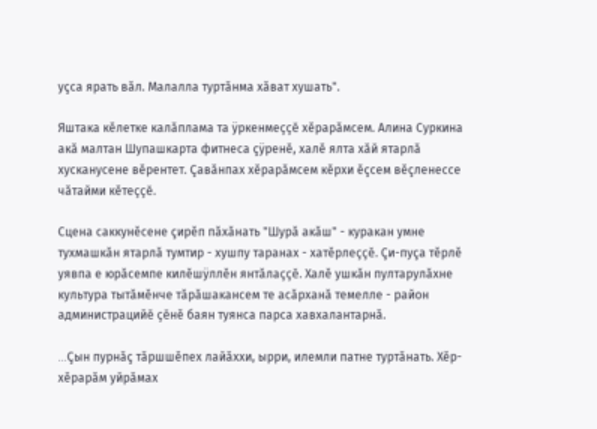уçса ярать вăл. Малалла туртăнма хăват хушать".

Яштака кĕлетке калăплама та ÿркенмеççĕ хĕрарăмсем. Алина Суркина акă малтан Шупашкарта фитнеса çÿренĕ, халĕ ялта хăй ятарлă хусканусене вĕрентет. Çавăнпах хĕрарăмсем кĕрхи ĕçсем вĕçленессе чăтайми кĕтеççĕ.

Сцена саккунĕсене çирĕп пăхăнать "Шурă акăш" - куракан умне тухмашкăн ятарлă тумтир - хушпу таранах - хатĕрлеççĕ. Çи-пуçа тĕрлĕ уявпа е юрăсемпе килĕшÿллĕн янтăлаççĕ. Халĕ ушкăн пултарулăхне культура тытăмĕнче тăрăшакансем те асăрханă темелле - район администрацийĕ çĕнĕ баян туянса парса хавхалантарнă.

...Çын пурнăç тăршшĕпех лайăххи, ырри, илемли патне туртăнать. Хĕр-хĕрарăм уйрăмах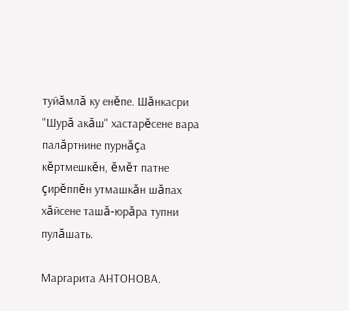туйăмлă ку енĕпе. Шăнкасри "Шурă акăш" хастарĕсене вара палăртнине пурнăçа кĕртмешкĕн, ĕмĕт патне çирĕппĕн утмашкăн шăпах хăйсене ташă-юрăра тупни пулăшать.

Маргарита АНТОНОВА.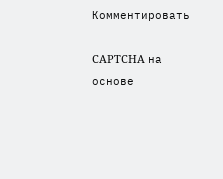Комментировать

CAPTCHA на основе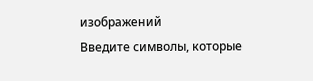изображений
Введите символы, которые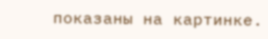показаны на картинке.